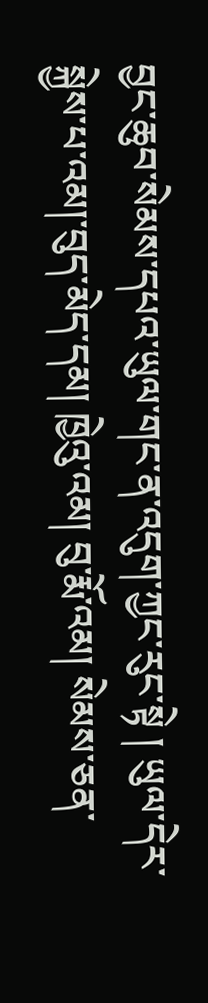བྱང་ཆུབ་སེམས་དཔའ་ཡུལ་གང་ན་འདུག་ཀྱང་རུང་སྟེ ། ཡུལ་དེར་སྐྱེས་པ་འམ།་བུད་མེད་དམ། ཁྱེའུ་འམ། བུ་རྨོ་འམ། སེམས་ཅན་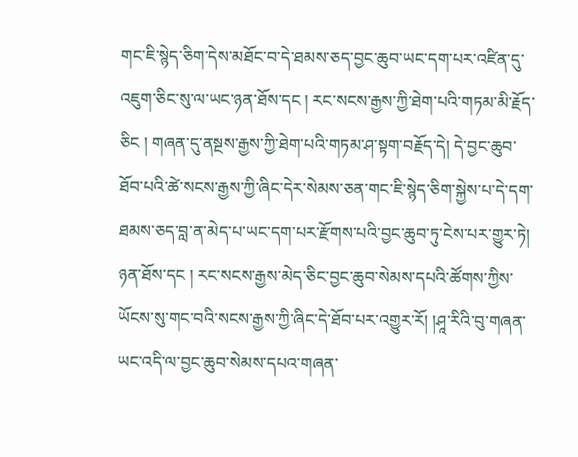གང་ཇི་སྙེད་ཅིག་དེས་མཐོང་བ་དེ་ཐམས་ཅད་བྱང་ཆུབ་ཡང་དག་པར་འཛིན་དུ་འཇུག་ཅིང་སུ་ལ་ཡང་ཉན་ཐོས་དང ། རང་སངས་རྒྱས་ཀྱི་ཐེག་པའི་གཏམ་མི་རྗོད་ཅིང ། གཞན་དུ་ནསྔས་རྒྱས་ཀྱི་ཐེག་པའི་གཏམ་ཤ་སྟག་བརྗོད་དེ། དེ་བྱང་ཆུབ་ཐོབ་པའི་ཚེ་སངས་རྒྱས་ཀྱི་ཞིང་དེར་སེམས་ཅན་གང་ཇི་སྙེད་ཅིག་སྐྱེས་པ་དེ་དག་ཐམས་ཅད་བླ་ན་མེད་པ་ཡང་དག་པར་རྫོགས་པའི་བྱང་ཆུབ་ཏུ་ངེས་པར་གྱུར་ཏེ། ཉན་ཐོས་དང ། རང་སངས་རྒྱས་མེད་ཅིང་བྱང་ཆུབ་སེམས་དཔའི་ཚོགས་ཀྱིས་ཡོངས་སུ་གང་བའི་སངས་རྒྱས་ཀྱི་ཞིང་དེ་ཐོབ་པར་འགྱུར་རོ། །ཤཱ་རིའི་བུ་གཞན་ཡང་འདི་ལ་བྱང་ཆུབ་སེམས་དཔའ་གཞན་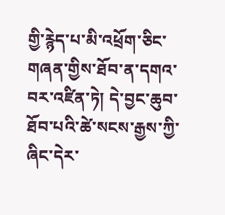གྱི་རྙེད་པ་མི་འཕྲོག་ཅིང་གཞན་གྱིས་ཐོབ་ན་དགའ་བར་འཛིན་ཏེ། དེ་བྱང་ཆུབ་ཐོབ་པའི་ཚེ་སངས་རྒྱས་ཀྱི་ཞིང་དེར་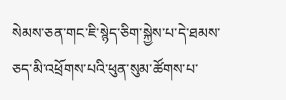སེམས་ཅན་གང་ཇི་སྙེད་ཅིག་སྐྱེས་པ་དེ་ཐམས་ཅད་མི་འཕྲོགས་པའི་ཕུན་སུམ་ཚོགས་པ་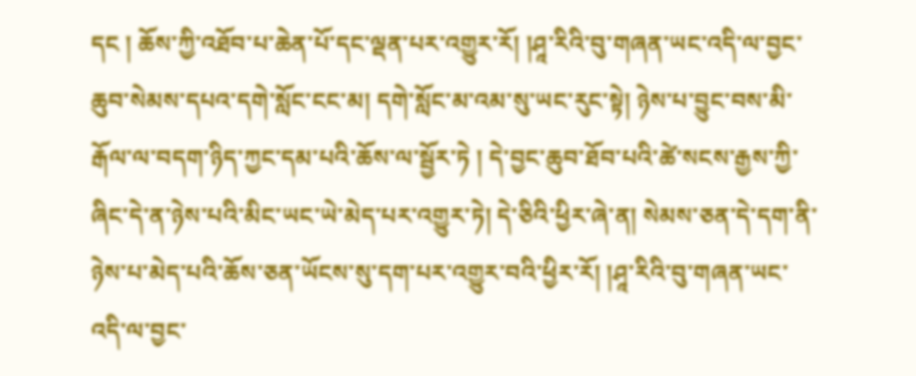དང ། ཆོས་ཀྱི་འཐོབ་པ་ཆེན་པོ་དང་ལྡན་པར་འགྱུར་རོ། །ཤཱ་རིའི་བུ་གཞན་ཡང་འདི་ལ་བྱང་ཆུབ་སེམས་དཔའ་དགེ་སློང་ངང་མ། དགེ་སློང་མ་འམ་སུ་ཡང་རུང་སྟེ། ཉེས་པ་བྱུང་བས་མི་རྒོལ་ལ་བདག་ཉིད་ཀྱང་དམ་པའི་ཆོས་ལ་སྦྱོར་ཏེ ། དེ་བྱང་ཆུབ་ཐོབ་པའི་ཚེ་སངས་རྒྱས་ཀྱི་ཞིང་དེ་ན་ཉེས་པའི་མིང་ཡང་ཡེ་མེད་པར་འགྱུར་ཏེ། དེ་ཅིའི་ཕྱིར་ཞེ་ན། སེམས་ཅན་དེ་དག་ནི་ཉེས་པ་མེད་པའི་ཆོས་ཅན་ཡོངས་སུ་དག་པར་འགྱུར་བའི་ཕྱིར་རོ། །ཤཱ་རིའི་བུ་གཞན་ཡང་འདི་ལ་བྱང་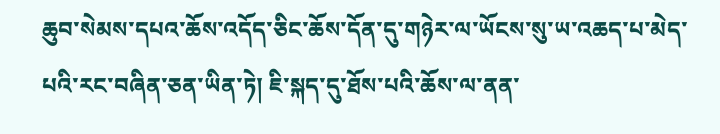ཆུབ་སེམས་དཔའ་ཆོས་འདོད་ཅིང་ཆོས་དོན་དུ་གཉེར་ལ་ཡོངས་སུ་ཡ་འཆད་པ་མེད་པའི་རང་བཞིན་ཅན་ཡིན་ཏེ། ཇི་སྐད་དུ་ཐོས་པའི་ཆོས་ལ་ནན་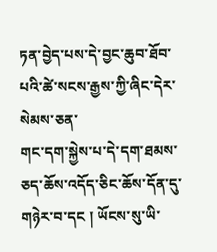ཏན་བྱེད་པས་དེ་བྱང་ཆུབ་ཐོབ་པའི་ཚེ་སངས་རྒྱས་ཀྱི་ཞིང་དེར་སེམས་ཅན་
གང་དག་སྐྱེས་པ་དེ་དག་ཐམས་ཅད་ཆོས་འདོད་ཅིང་ཆོས་དོན་དུ་གཉེར་བ་དང ། ཡོངས་སུ་ཡི་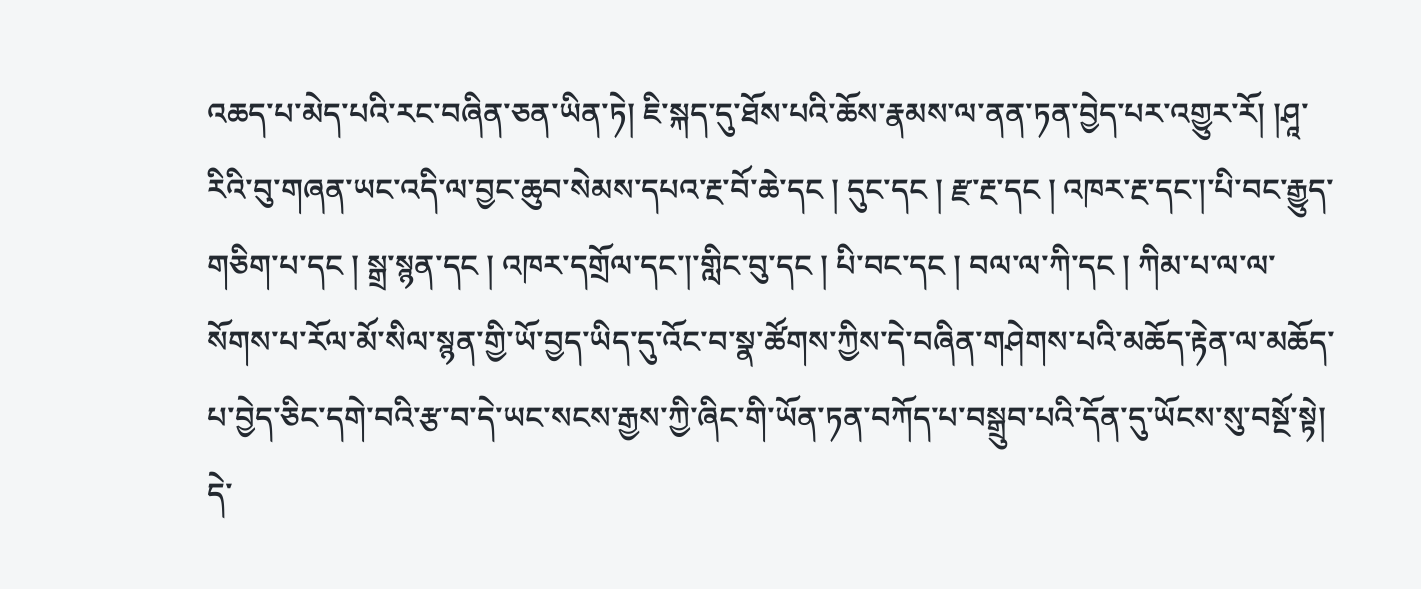འཆད་པ་མེད་པའི་རང་བཞིན་ཅན་ཡིན་ཏེ། ཇི་སྐད་དུ་ཐོས་པའི་ཆོས་རྣམས་ལ་ནན་ཏན་བྱེད་པར་འགྱུར་རོ། །ཤཱ་རིའི་བུ་གཞན་ཡང་འདི་ལ་བྱང་ཆུབ་སེམས་དཔའ་རྔ་བོ་ཆེ་དང ། དུང་དང ། རྫ་རྔ་དང ། འཁར་རྔ་དང་།་པི་བང་རྒྱུད་གཅིག་པ་དང ། སྒྲ་སྙན་དང ། འཁར་དགྲོལ་དང་།་གླིང་བུ་དང ། པི་བང་དང ། བལ་ལ་ཀི་དང ། ཀིམ་པ་ལ་ལ་སོགས་པ་རོལ་མོ་སིལ་སྙན་གྱི་ཡོ་བྱད་ཡིད་དུ་འོང་བ་སྣ་ཚོགས་ཀྱིས་དེ་བཞིན་གཤེགས་པའི་མཆོད་རྟེན་ལ་མཆོད་པ་བྱེད་ཅིང་དགེ་བའི་རྩ་བ་དེ་ཡང་སངས་རྒྱས་ཀྱི་ཞིང་གི་ཡོན་ཏན་བཀོད་པ་བསྒྲུབ་པའི་དོན་དུ་ཡོངས་སུ་བསྔོ་སྟེ། དེ་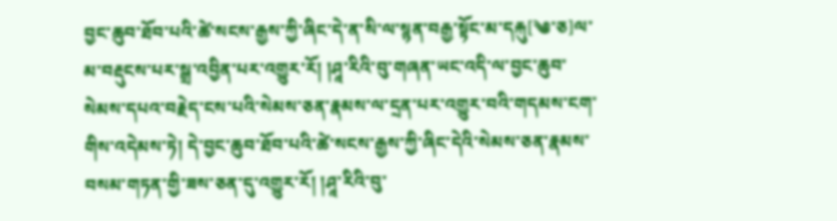བྱང་ཆུབ་ཐོབ་པའི་ཚེ་སངས་རྒྱས་ཀྱི་ཞིང་དེ་ན་སི་ལ་སྙན་བརྒྱ་སྟོང་མ་དརྐུ[༄་ཅ]ལ་མ་བརྡུངས་པར་སྒྲ་འབྱིན་པར་འགྱུར་རོ། །ཤཱ་རིའི་བུ་གཞན་ཡང་འདི་ལ་བྱང་ཆུབ་སེམས་དཔའ་བརྗེད་ངས་པའི་སེམས་ཅན་རྣམས་ལ་དྲན་པར་འགྱུར་བའི་གདམས་ངག་གིས་འདེམས་ཏེ། དེ་བྱང་ཆུབ་ཐོབ་པའི་ཚེ་སངས་རྒྱས་ཀྱི་ཞིང་དེའི་སེམས་ཅན་རྣམས་བསམ་གཏན་གྱི་ཟས་ཅན་དུ་འགྱུར་རོ། །ཤཱ་རིའི་བུ་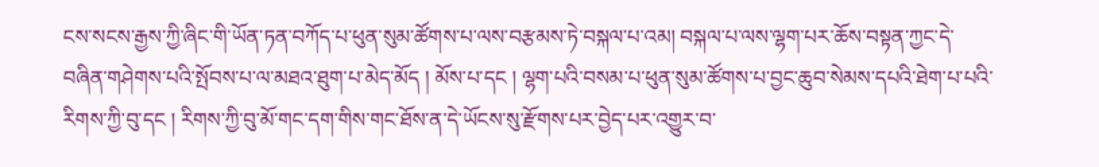ངས་སངས་རྒྱས་ཀྱི་ཞིང་གི་ཡོན་ཏན་བཀོད་པ་ཕུན་སུམ་ཚོགས་པ་ལས་བརྩམས་ཏེ་བསྐལ་པ་འམ། བསྐལ་པ་ལས་ལྷག་པར་ཆོས་བསྟན་ཀྱང་དེ་བཞིན་གཤེགས་པའི་སྤོབས་པ་ལ་མཐའ་ཐུག་པ་མེད་མོད ། མོས་པ་དང ། ལྷག་པའི་བསམ་པ་ཕུན་སུམ་ཚོགས་པ་བྱང་ཆུབ་སེམས་དཔའི་ཐེག་པ་པའི་རིགས་ཀྱི་བུ་དང ། རིགས་ཀྱི་བུ་མོ་གང་དག་གིས་གང་ཐོས་ན་དེ་ཡོངས་སུ་རྫོགས་པར་བྱེད་པར་འགྱུར་བ་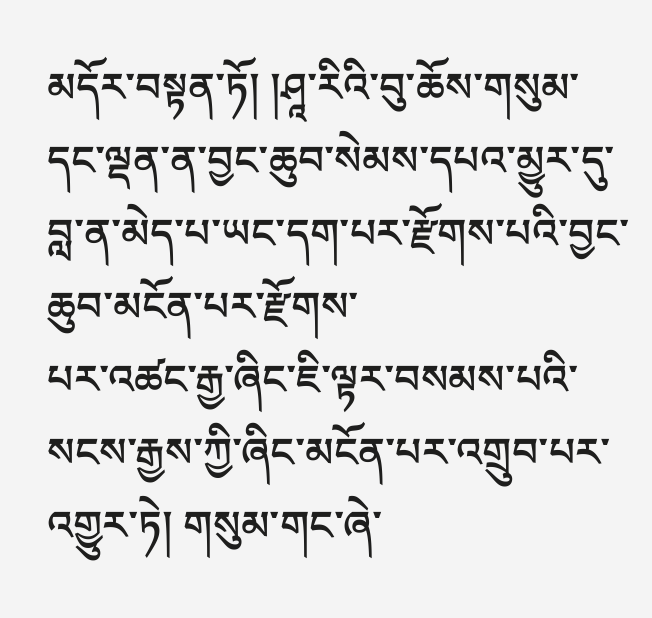མདོར་བསྟན་ཏོ། །ཤཱ་རིའི་བུ་ཆོས་གསུམ་དང་ལྡན་ན་བྱང་ཆུབ་སེམས་དཔའ་མྱུར་དུ་བླ་ན་མེད་པ་ཡང་དག་པར་རྫོགས་པའི་བྱང་ཆུབ་མངོན་པར་རྫོགས་
པར་འཚང་རྒྱ་ཞིང་ཇི་ལྟར་བསམས་པའི་སངས་རྒྱས་ཀྱི་ཞིང་མངོན་པར་འགྲུབ་པར་འགྱུར་ཏེ། གསུམ་གང་ཞེ་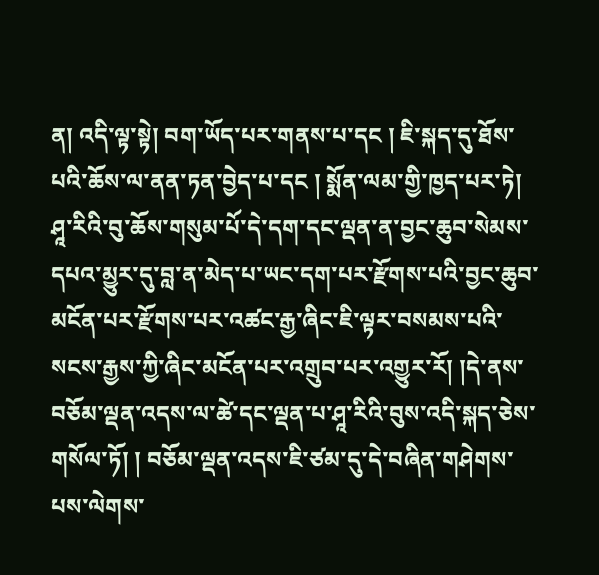ན། འདི་ལྟ་སྟེ། བག་ཡོད་པར་གནས་པ་དང ། ཇི་སྐད་དུ་ཐོས་པའི་ཆོས་ལ་ནན་ཏན་བྱེད་པ་དང ། སྨོན་ལམ་གྱི་ཁྱད་པར་ཏེ། ཤཱ་རིའི་བུ་ཆོས་གསུམ་པོ་དེ་དག་དང་ལྡན་ན་བྱང་ཆུབ་སེམས་དཔའ་མྱུར་དུ་བླ་ན་མེད་པ་ཡང་དག་པར་རྫོགས་པའི་བྱང་ཆུབ་མངོན་པར་རྫོགས་པར་འཚང་རྒྱ་ཞིང་ཇི་ལྟར་བསམས་པའི་སངས་རྒྱས་ཀྱི་ཞིང་མངོན་པར་འགྲུབ་པར་འགྱུར་རོ། །དེ་ནས་བཅོམ་ལྡན་འདས་ལ་ཚེ་དང་ལྡན་པ་ཤཱ་རིའི་བུས་འདི་སྐད་ཅེས་གསོལ་ཏོ། ། བཅོམ་ལྡན་འདས་ཇི་ཙམ་དུ་དེ་བཞིན་གཤེགས་པས་ལེགས་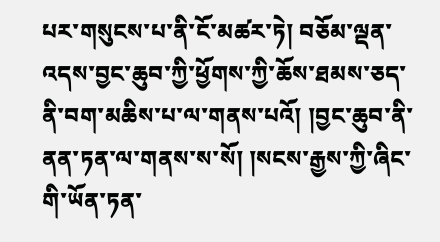པར་གསུངས་པ་ནི་ངོ་མཚར་ཏེ། བཅོམ་ལྡན་འདས་བྱང་ཆུབ་ཀྱི་ཕྱོགས་ཀྱི་ཆོས་ཐམས་ཅད་ནི་བག་མཆིས་པ་ལ་གནས་པའོ། །བྱང་ཆུབ་ནི་ནན་ཏན་ལ་གནས་ས་སོ། །སངས་རྒྱས་ཀྱི་ཞིང་གི་ཡོན་ཏན་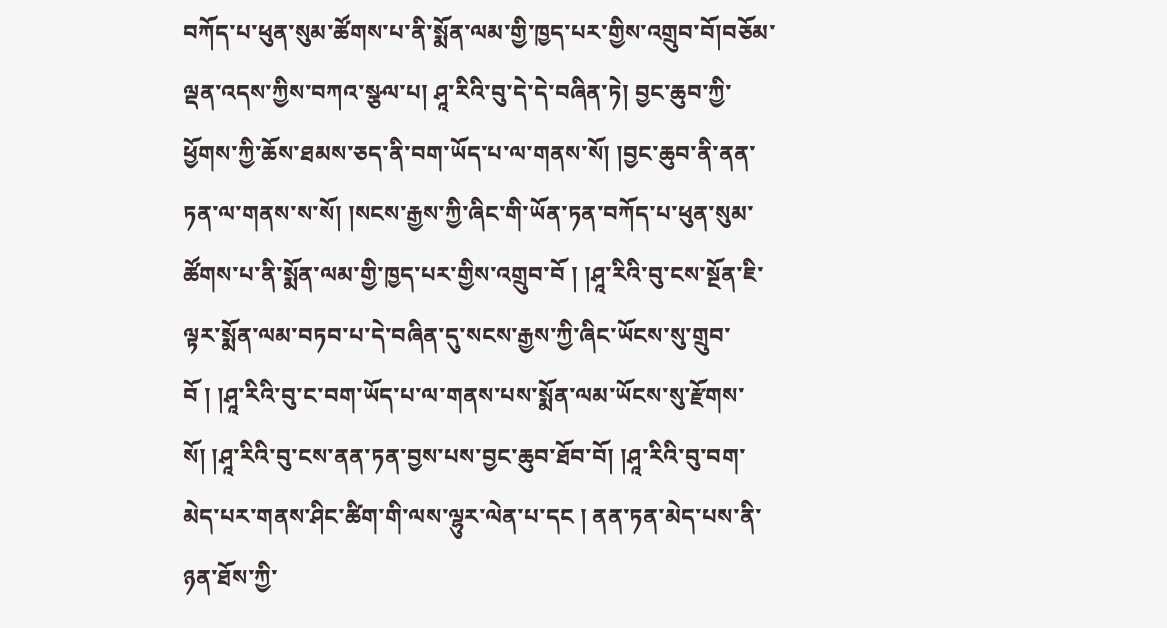བཀོད་པ་ཕུན་སུམ་ཚོགས་པ་ནི་སྨོན་ལམ་གྱི་ཁྱད་པར་གྱིས་འགྲུབ་བོ།བཅོམ་ལྡན་འདས་ཀྱིས་བཀའ་སྩལ་པ། ཤཱ་རིའི་བུ་དེ་དེ་བཞིན་ཏེ། བྱང་ཆུབ་ཀྱི་ཕྱོགས་ཀྱི་ཆོས་ཐམས་ཅད་ནི་བག་ཡོད་པ་ལ་གནས་སོ། །བྱང་ཆུབ་ནི་ནན་ཏན་ལ་གནས་ས་སོ། །སངས་རྒྱས་ཀྱི་ཞིང་གི་ཡོན་ཏན་བཀོད་པ་ཕུན་སུམ་ཚོགས་པ་ནི་སྨོན་ལམ་གྱི་ཁྱད་པར་གྱིས་འགྲུབ་བོ ། །ཤཱ་རིའི་བུ་ངས་སྔོན་ཇི་ལྟར་སྨོན་ལམ་བཏབ་པ་དེ་བཞིན་དུ་སངས་རྒྱས་ཀྱི་ཞིང་ཡོངས་སུ་གྲུབ་བོ ། །ཤཱ་རིའི་བུ་ང་བག་ཡོད་པ་ལ་གནས་པས་སྨོན་ལམ་ཡོངས་སུ་རྫོགས་སོ། །ཤཱ་རིའི་བུ་ངས་ནན་ཏན་བྱས་པས་བྱང་ཆུབ་ཐོབ་བོ། །ཤཱ་རིའི་བུ་བག་མེད་པར་གནས་ཤིང་ཚིག་གི་ལས་ལྷུར་ལེན་པ་དང ། ནན་ཏན་མེད་པས་ནི་ཉན་ཐོས་ཀྱི་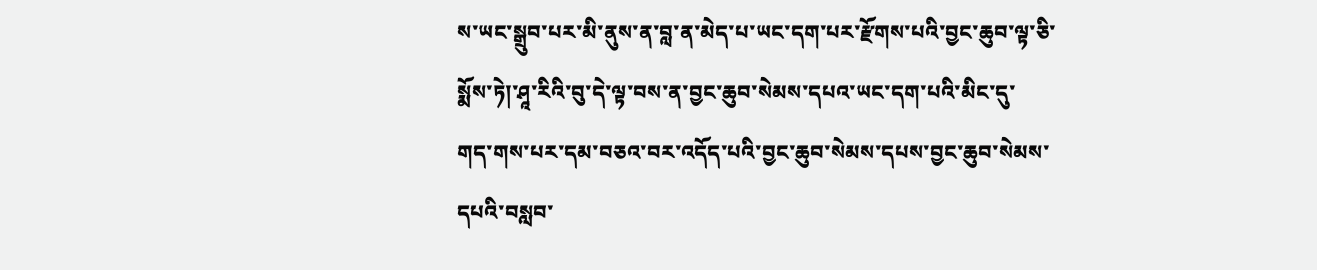ས་ཡང་སྒྲུབ་པར་མི་ནུས་ན་བླ་ན་མེད་པ་ཡང་དག་པར་རྫོགས་པའི་བྱང་ཆུབ་ལྟ་ཅི་སྨོས་ཏེ།་ཤཱ་རིའི་བུ་དེ་ལྟ་བས་ན་བྱང་ཆུབ་སེམས་དཔའ་ཡང་དག་པའི་མིང་དུ་
གད་གས་པར་དམ་བཅའ་བར་འདོད་པའི་བྱང་ཆུབ་སེམས་དཔས་བྱང་ཆུབ་སེམས་དཔའི་བསླབ་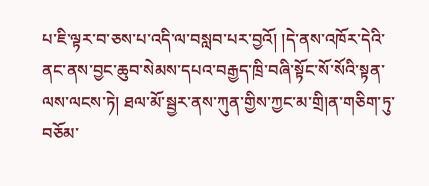པ་ཇི་ལྟར་བ་ཅས་པ་འདི་ལ་བསླབ་པར་བྱའོ། །དེ་ནས་འཁོར་དེའི་ནང་ནས་བྱང་ཆུབ་སེམས་དཔའ་བརྒྱད་ཁྲི་བཞི་སྟོང་སོ་སོའི་སྟན་ལས་ལངས་ཏེ། ཐལ་མོ་སྦྱར་ནས་ཀུན་གྱིས་ཀྱང་མ་གྲི།ན་གཅིག་ཏུ་བཅོམ་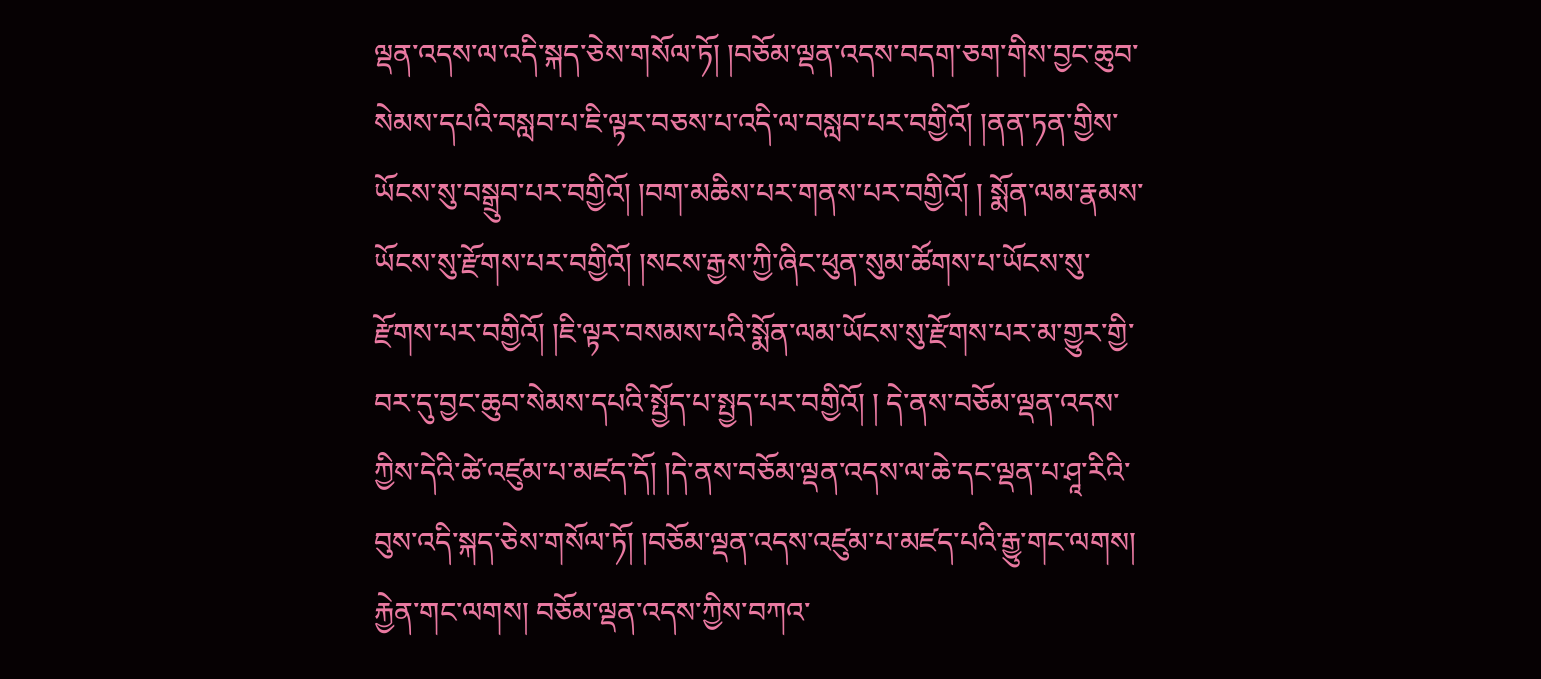ལྡན་འདས་ལ་འདི་སྐད་ཅེས་གསོལ་ཏོ། །བཅོམ་ལྡན་འདས་བདག་ཅག་གིས་བྱང་ཆུབ་སེམས་དཔའི་བསླབ་པ་ཇི་ལྟར་བཅས་པ་འདི་ལ་བསླབ་པར་བགྱིའོ། །ནན་ཏན་གྱིས་ཡོངས་སུ་བསྒྲུབ་པར་བགྱིའོ། །བག་མཆིས་པར་གནས་པར་བགྱིའོ། ། སྨོན་ལམ་རྣམས་ཡོངས་སུ་རྫོགས་པར་བགྱིའོ། །སངས་རྒྱས་ཀྱི་ཞིང་ཕུན་སུམ་ཚོགས་པ་ཡོངས་སུ་རྫོགས་པར་བགྱིའོ། །ཇི་ལྟར་བསམས་པའི་སྨོན་ལམ་ཡོངས་སུ་རྫོགས་པར་མ་གྱུར་གྱི་བར་དུ་བྱང་ཆུབ་སེམས་དཔའི་སྤྱོད་པ་སྤྱད་པར་བགྱིའོ། ། དེ་ནས་བཅོམ་ལྡན་འདས་ཀྱིས་དེའི་ཚེ་འཛུམ་པ་མཛད་དོ། །དེ་ནས་བཅོམ་ལྡན་འདས་ལ་ཆེ་དང་ལྡན་པ་ཤཱ་རིའི་བུས་འདི་སྐད་ཅེས་གསོལ་ཏོ། །བཅོམ་ལྡན་འདས་འཛུམ་པ་མཛད་པའི་རྒྱུ་གང་ལགས། རྐྱེན་གང་ལགས། བཅོམ་ལྡན་འདས་ཀྱིས་བཀའ་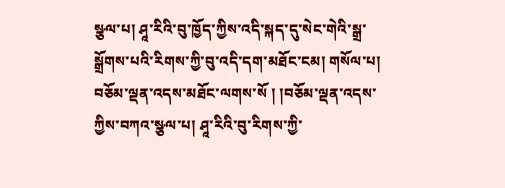སྩལ་པ། ཤཱ་རིའི་བུ་ཁྱོད་ཀྱིས་འདི་སྐད་དུ་སེང་གེའི་སྒྲ་སྒྲོགས་པའི་རིགས་ཀྱི་བུ་འདི་དག་མཐོང་ངམ། གསོལ་པ། བཅོམ་ལྡན་འདས་མཐོང་ལགས་སོ ། །བཅོམ་ལྡན་འདས་ཀྱིས་བཀའ་སྩལ་པ། ཤཱ་རིའི་བུ་རིགས་ཀྱི་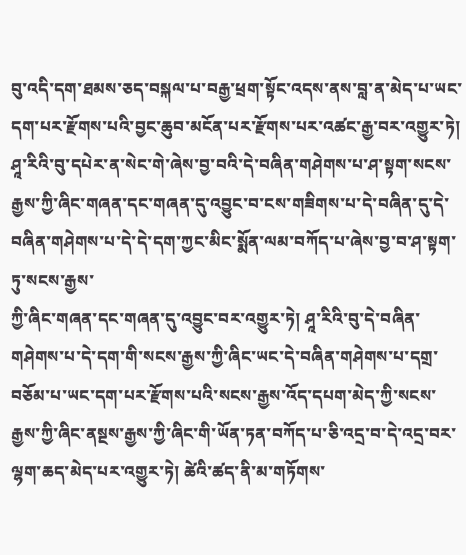བུ་འདི་དག་ཐམས་ཅད་བསྐལ་པ་བརྒྱ་ཕྲག་སྟོང་འདས་ནས་བླ་ན་མེད་པ་ཡང་དག་པར་རྫོགས་པའི་བྱང་ཆུབ་མངོན་པར་རྫོགས་པར་འཚང་རྒྱ་བར་འགྱུར་ཏེ། ཤཱ་རིའི་བུ་དཔེར་ན་སེང་གེ་ཞེས་བྱ་བའི་དེ་བཞིན་གཤེགས་པ་ཤ་སྟག་སངས་རྒྱས་ཀྱི་ཞིང་གཞན་དང་གཞན་དུ་འབྱུང་བ་ངས་གཟིགས་པ་དེ་བཞིན་དུ་དེ་བཞིན་གཤེགས་པ་དེ་དེ་དག་ཀྱང་མིང་སྨོན་ལམ་བཀོད་པ་ཞེས་བྱ་བ་ཤ་སྟག་ཏུ་སངས་རྒྱས་
ཀྱི་ཞིང་གཞན་དང་གཞན་དུ་འབྱུང་བར་འགྱུར་ཏེ། ཤཱ་རིའི་བུ་དེ་བཞིན་གཤེགས་པ་དེ་དག་གི་སངས་རྒྱས་ཀྱི་ཞིང་ཡང་དེ་བཞིན་གཤེགས་པ་དགྲ་བཅོམ་པ་ཡང་དག་པར་རྫོགས་པའི་སངས་རྒྱས་འོད་དཔག་མེད་ཀྱི་སངས་རྒྱས་ཀྱི་ཞིང་ནསྔས་རྒྱས་ཀྱི་ཞིང་གི་ཡོན་ཏན་བཀོད་པ་ཅི་འདྲ་བ་དེ་འདྲ་བར་ལྷག་ཆད་མེད་པར་འགྱུར་ཏེ། ཚེའི་ཚད་ནི་མ་གཏོགས་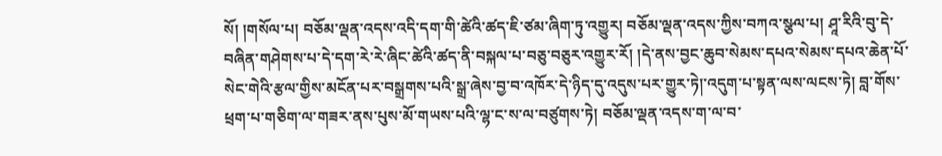སོ། །གསོལ་པ། བཅོམ་ལྡན་འདས་འདི་དག་གི་ཚེའི་ཚད་ཇི་ཙམ་ཞིག་ཏུ་འགྱུར། བཅོམ་ལྡན་འདས་ཀྱིས་བཀའ་སྩལ་པ། ཤཱ་རིའི་བུ་དེ་བཞིན་གཤེགས་པ་དེ་དག་རེ་རེ་ཞིང་ཚེའི་ཚད་ནི་བསྐལ་པ་བཅུ་བཅུར་འགྱུར་རོ། །དེ་ནས་བྱང་ཆུབ་སེམས་དཔའ་སེམས་དཔའ་ཆེན་པོ་སེང་གེའི་རྩལ་གྱིས་མངོན་པར་བསྒྲགས་པའི་སྒྲ་ཞེས་བྱ་བ་འཁོར་དེ་ཉིད་དུ་འདུས་པར་གྱུར་ཏེ།་འདུག་པ་སྟན་ལས་ལངས་ཏེ། བླ་གོས་ཕྲག་པ་གཅིག་ལ་གཟར་ནས་པུས་མོ་གཡས་པའི་ལྷ་ང་ས་ལ་བཙུགས་ཏེ། བཅོམ་ལྡན་འདས་ག་ལ་བ་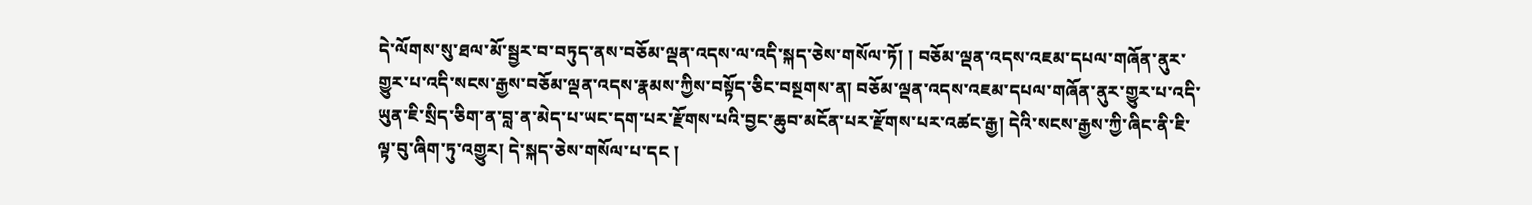དེ་ལོགས་སུ་ཐལ་མོ་སྦྱར་བ་བཏུད་ནས་བཅོམ་ལྡན་འདས་ལ་འདི་སྐད་ཅེས་གསོལ་ཏོ། ། བཅོམ་ལྡན་འདས་འཇམ་དཔལ་གཞོན་ནུར་གྱུར་པ་འདི་སངས་རྒྱས་བཅོམ་ལྡན་འདས་རྣམས་ཀྱིས་བསྟོད་ཅིང་བསྔགས་ན། བཅོམ་ལྡན་འདས་འཇམ་དཔལ་གཞོན་ནུར་གྱུར་པ་འདི་ཡུན་ཇི་སྲིད་ཅིག་ན་བླ་ན་མེད་པ་ཡང་དག་པར་རྫོགས་པའི་བྱང་ཆུབ་མངོན་པར་རྫོགས་པར་འཚང་རྒྱ། དེའི་སངས་རྒྱས་ཀྱི་ཞིང་ནི་ཇི་ལྟ་བུ་ཞིག་ཏུ་འགྱུར། དེ་སྐད་ཅེས་གསོལ་པ་དང །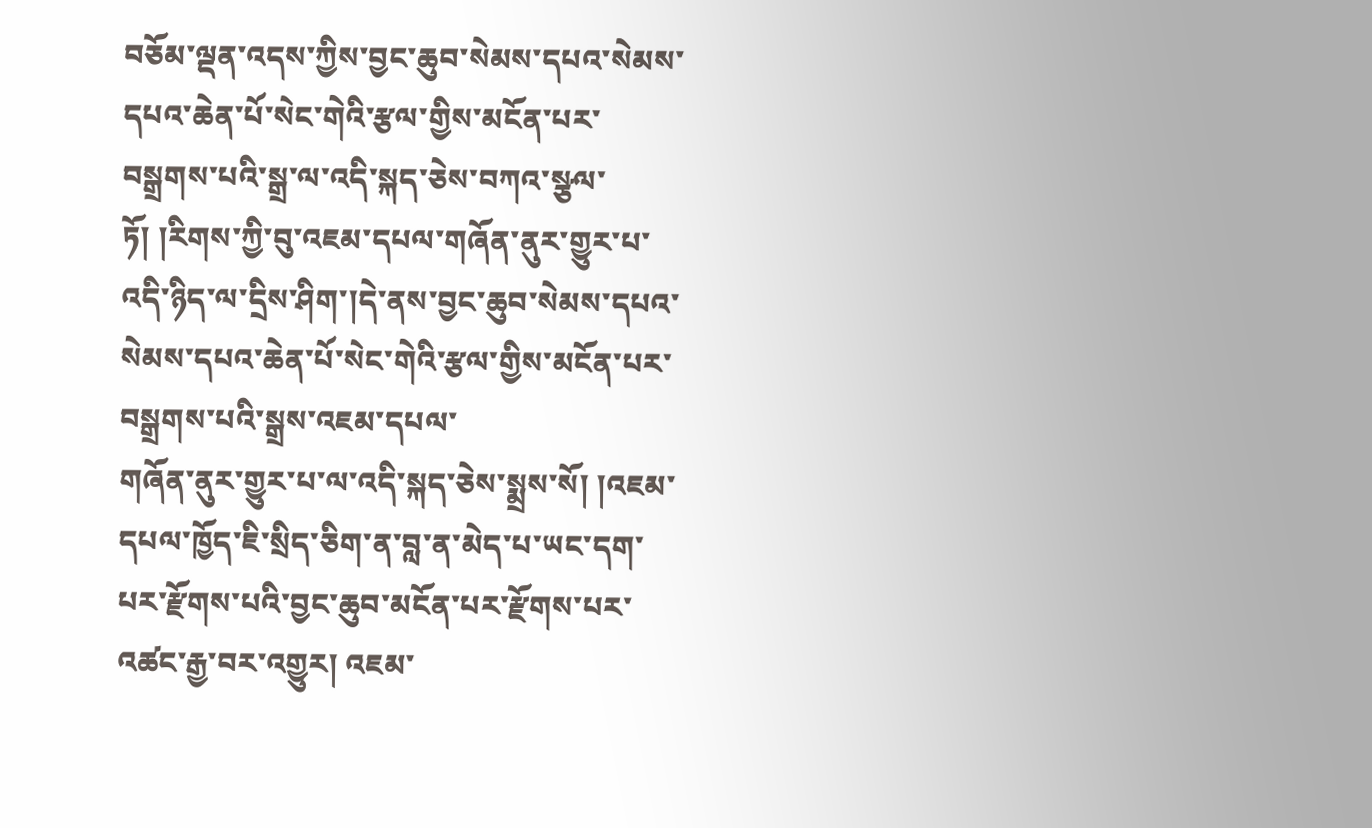བཅོམ་ལྡན་འདས་ཀྱིས་བྱང་ཆུབ་སེམས་དཔའ་སེམས་དཔའ་ཆེན་པོ་སེང་གེའི་རྩལ་གྱིས་མངོན་པར་བསྒྲགས་པའི་སྒྲ་ལ་འདི་སྐད་ཅེས་བཀའ་སྩལ་ཏོ། །རིགས་ཀྱི་བུ་འཇམ་དཔལ་གཞོན་ནུར་གྱུར་པ་འདི་ཉིད་ལ་དྲིས་ཤིག་།དེ་ནས་བྱང་ཆུབ་སེམས་དཔའ་སེམས་དཔའ་ཆེན་པོ་སེང་གེའི་རྩལ་གྱིས་མངོན་པར་བསྒྲགས་པའི་སྒྲས་འཇམ་དཔལ་
གཞོན་ནུར་གྱུར་པ་ལ་འདི་སྐད་ཅེས་སྨྲས་སོ། །འཇམ་དཔལ་ཁྱོད་ཇི་སྲིད་ཅིག་ན་བླ་ན་མེད་པ་ཡང་དག་པར་རྫོགས་པའི་བྱང་ཆུབ་མངོན་པར་རྫོགས་པར་འཚང་རྒྱ་བར་འགྱུར། འཇམ་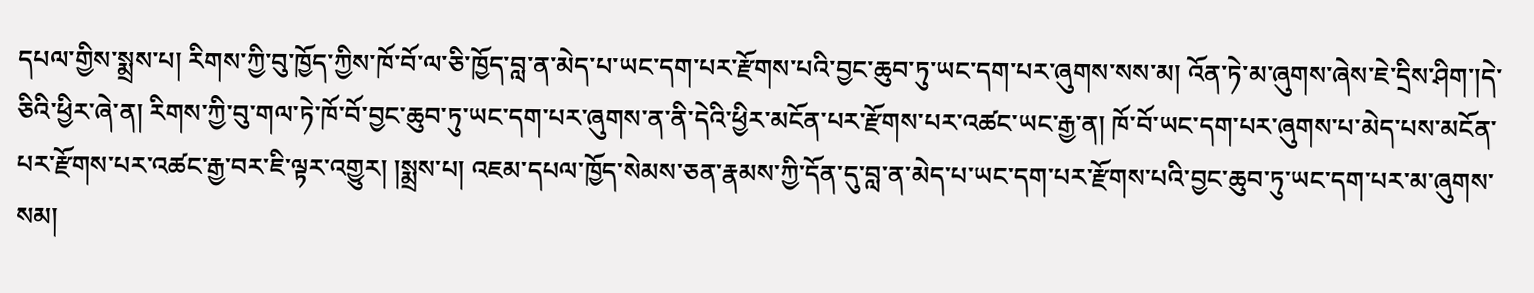དཔལ་གྱིས་སྨྲས་པ། རིགས་ཀྱི་བུ་ཁྱོད་ཀྱིས་ཁོ་བོ་ལ་ཅི་ཁྱོད་བླ་ན་མེད་པ་ཡང་དག་པར་རྫོགས་པའི་བྱང་ཆུབ་ཏུ་ཡང་དག་པར་ཞུགས་སས་མ། འོན་ཏེ་མ་ཞུགས་ཞེས་ཇེ་དྲིས་ཤིག་།དེ་ཅིའི་ཕྱིར་ཞེ་ན། རིགས་ཀྱི་བུ་གལ་ཏེ་ཁོ་བོ་བྱང་ཆུབ་ཏུ་ཡང་དག་པར་ཞུགས་ན་ནི་དེའི་ཕྱིར་མངོན་པར་རྫོགས་པར་འཚང་ཡང་རྒྱ་ན། ཁོ་བོ་ཡང་དག་པར་ཞུགས་པ་མེད་པས་མངོན་པར་རྫོགས་པར་འཚང་རྒྱ་བར་ཇི་ལྟར་འགྱུར། །སྨྲས་པ། འཇམ་དཔལ་ཁྱོད་སེམས་ཅན་རྣམས་ཀྱི་དོན་དུ་བླ་ན་མེད་པ་ཡང་དག་པར་རྫོགས་པའི་བྱང་ཆུབ་ཏུ་ཡང་དག་པར་མ་ཞུགས་སམ།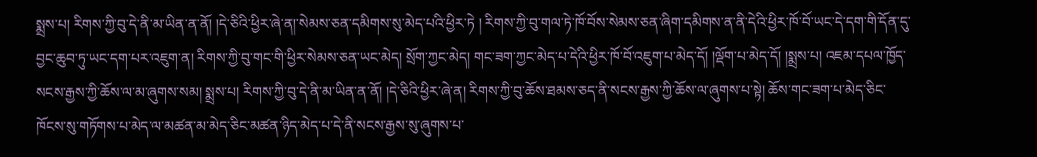སྨྲས་པ། རིགས་ཀྱི་བུ་དེ་ནི་མ་ཡིན་ན་ནོ། །དེ་ཅིའི་ཕྱིར་ཞེ་ན།་སེམས་ཅན་དམིགས་སུ་མེད་པའི་ཕྱིར་ཏེ ། རིགས་ཀྱི་བུ་གལ་ཏེ་ཁོ་བོས་སེམས་ཅན་ཞིག་དམིགས་ན་ནི་དེའི་ཕྱིར་ཁོ་བོ་ཡང་དེ་དག་གི་དོན་དུ་བྱང་ཆུབ་ཏུ་ཡང་དག་པར་འཇུག་ན། རིགས་ཀྱི་བུ་གང་གི་ཕྱིར་སེམས་ཅན་ཡང་མེད། སྲོག་ཀྱང་མེད། གང་ཟག་ཀྱང་མེད་པ་དེའི་ཕྱིར་ཁོ་བོ་འཇུག་པ་མེད་དོ། །ལྡོག་པ་མེད་དོ། །སྨྲས་པ། འཇམ་དཔལ་ཁྱོད་སངས་རྒྱས་ཀྱི་ཆོས་ལ་མ་ཞུགས་སམ། སྨྲས་པ། རིགས་ཀྱི་བུ་དེ་ནི་མ་ཡིན་ན་ནོ། །དེ་ཅིའི་ཕྱིར་ཞེ་ན། རིགས་ཀྱི་བུ་ཆོས་ཐམས་ཅད་ནི་སངས་རྒྱས་ཀྱི་ཆོས་ལ་ཞུགས་པ་སྟེ། ཆོས་གང་ཟག་པ་མེད་ཅིང་ཁོངས་སུ་གཏོགས་པ་མེད་ལ་མཚན་མ་མེད་ཅིང་མཚན་ཉིད་མེད་པ་དེ་ནི་སངས་རྒྱས་སུ་ཞུགས་པ་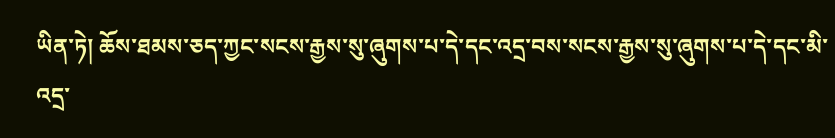ཡིན་ཏེ། ཆོས་ཐམས་ཅད་ཀྱང་སངས་རྒྱས་སུ་ཞུགས་པ་དེ་དང་འདྲ་བས་སངས་རྒྱས་སུ་ཞུགས་པ་དེ་དང་མི་འདྲ་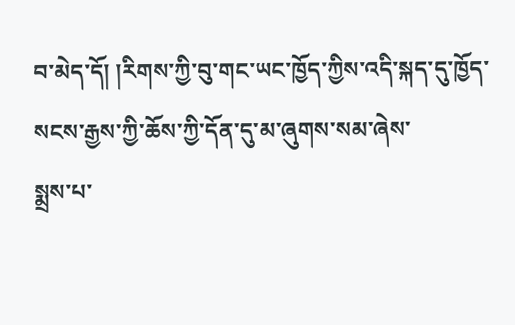བ་མེད་དོ། །རིགས་ཀྱི་བུ་གང་ཡང་ཁྱོད་ཀྱིས་འདི་སྐད་དུ་ཁྱོད་སངས་རྒྱས་ཀྱི་ཆོས་ཀྱི་དོན་དུ་མ་ཞུགས་སམ་ཞེས་
སྨྲས་པ་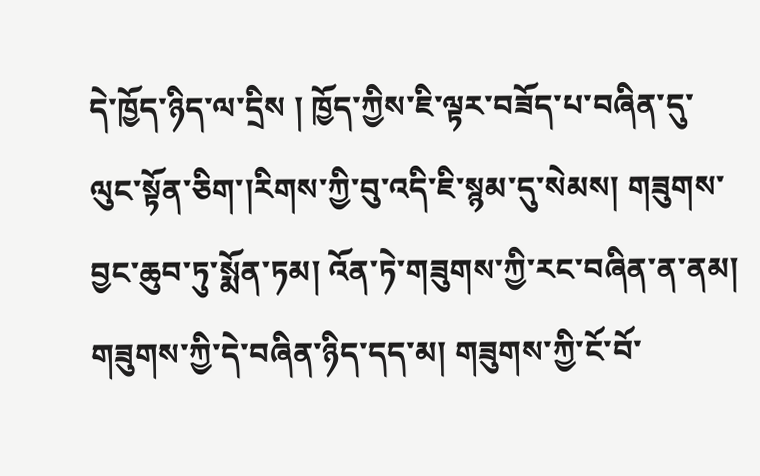དེ་ཁྱོད་ཉིད་ལ་དྲིས ། ཁྱོད་ཀྱིས་ཇི་ལྟར་བཟོད་པ་བཞིན་དུ་ལུང་སྟོན་ཅིག་།རིགས་ཀྱི་བུ་འདི་ཇི་སྙམ་དུ་སེམས། གཟུགས་བྱང་ཆུབ་ཏུ་སྨོན་ཏམ། འོན་ཏེ་གཟུགས་ཀྱི་རང་བཞིན་ན་ནམ། གཟུགས་ཀྱི་དེ་བཞིན་ཉིད་དད་མ། གཟུགས་ཀྱི་ངོ་བོ་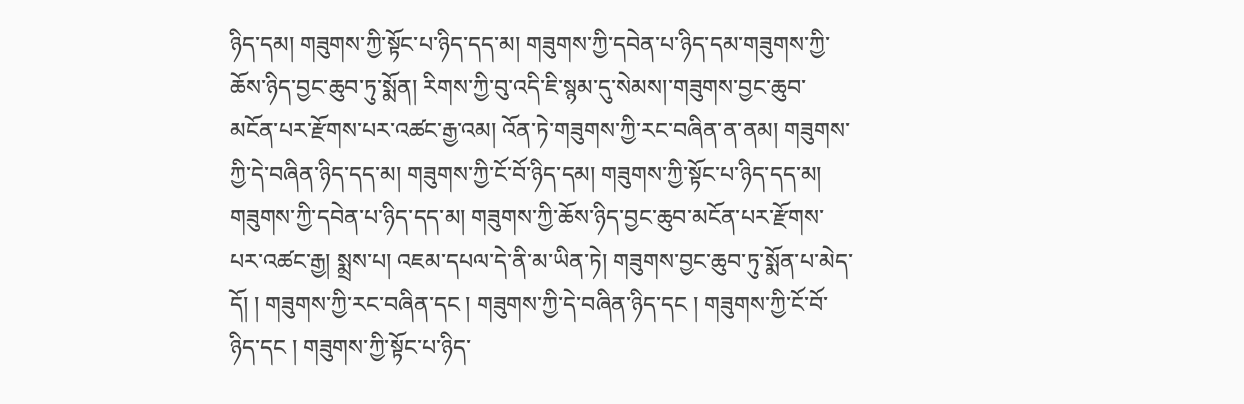ཉིད་དམ། གཟུགས་ཀྱི་སྟོང་པ་ཉིད་དད་མ། གཟུགས་ཀྱི་དབེན་པ་ཉིད་དམ་གཟུགས་ཀྱི་ཆོས་ཉིད་བྱང་ཆུབ་ཏུ་སྨོན། རིགས་ཀྱི་བུ་འདི་ཇི་སྙམ་དུ་སེམས།་གཟུགས་བྱང་ཆུབ་མངོན་པར་རྫོགས་པར་འཚང་རྒྱ་འམ། འོན་ཏེ་གཟུགས་ཀྱི་རང་བཞིན་ན་ནམ། གཟུགས་ཀྱི་དེ་བཞིན་ཉིད་དད་མ། གཟུགས་ཀྱི་ངོ་བོ་ཉིད་དམ། གཟུགས་ཀྱི་སྟོང་པ་ཉིད་དད་མ། གཟུགས་ཀྱི་དབེན་པ་ཉིད་དད་མ། གཟུགས་ཀྱི་ཆོས་ཉིད་བྱང་ཆུབ་མངོན་པར་རྫོགས་པར་འཚང་རྒྱ། སྨྲས་པ། འཇམ་དཔལ་དེ་ནི་མ་ཡིན་ཏེ། གཟུགས་བྱང་ཆུབ་ཏུ་སྨོན་པ་མེད་དོ། ། གཟུགས་ཀྱི་རང་བཞིན་དང ། གཟུགས་ཀྱི་དེ་བཞིན་ཉིད་དང ། གཟུགས་ཀྱི་ངོ་བོ་ཉིད་དང ། གཟུགས་ཀྱི་སྟོང་པ་ཉིད་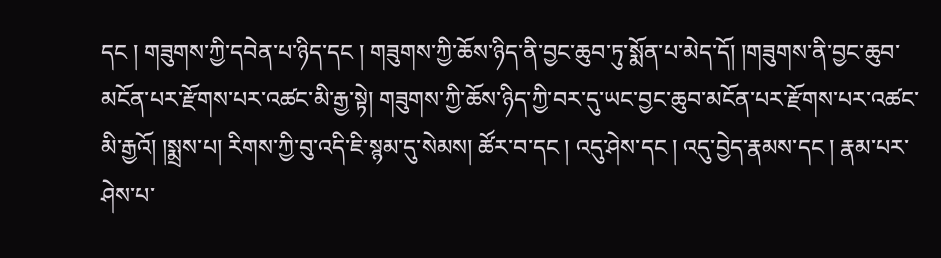དང ། གཟུགས་ཀྱི་དབེན་པ་ཉིད་དང ། གཟུགས་ཀྱི་ཆོས་ཉིད་ནི་བྱང་ཆུབ་ཏུ་སྨོན་པ་མེད་དོ། །གཟུགས་ནི་བྱང་ཆུབ་མངོན་པར་རྫོགས་པར་འཚང་མི་རྒྱ་སྟེ། གཟུགས་ཀྱི་ཆོས་ཉིད་ཀྱི་བར་དུ་ཡང་བྱང་ཆུབ་མངོན་པར་རྫོགས་པར་འཚང་མི་རྒྱའོ། །སྨྲས་པ། རིགས་ཀྱི་བུ་འདི་ཇི་སྙམ་དུ་སེམས། ཚོར་བ་དང ། འདུ་ཤེས་དང ། འདུ་བྱེད་རྣམས་དང ། རྣམ་པར་ཤེས་པ་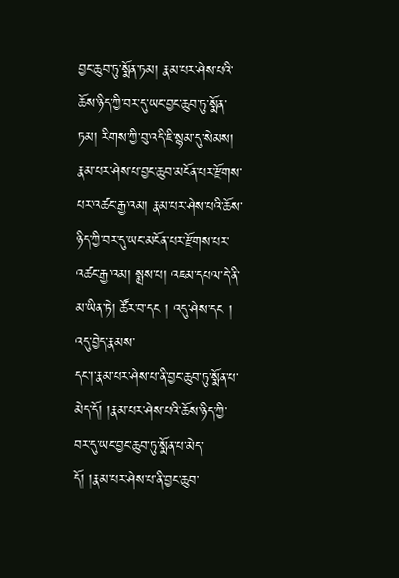བྱང་ཆུབ་ཏུ་སྨོན་ཏམ། རྣམ་པར་ཤེས་པའི་ཆོས་ཉིད་ཀྱི་བར་དུ་ཡང་བྱང་ཆུབ་ཏུ་སྨོན་ཏམ། རིགས་ཀྱི་བུ་འདི་ཇི་སྙམ་དུ་སེམས། རྣམ་པར་ཤེས་པ་བྱང་ཆུབ་མངོན་པར་རྫོགས་པར་འཚང་རྒྱ་འམ། རྣམ་པར་ཤེས་པའི་ཆོས་ཉིད་ཀྱི་བར་དུ་ཡང་མངོན་པར་རྫོགས་པར་འཚང་རྒྱ་འམ། སྨྲས་པ། འཇམ་དཔལ་དེ་ནི་མ་ཡིན་ཏེ། ཚོར་བ་དང ། འདུ་ཤེས་དང ། འདུ་བྱེད་རྣམས་
དང་།་རྣམ་པར་ཤེས་པ་ནི་བྱང་ཆུབ་ཏུ་སྨོན་པ་མེད་དོ། །རྣམ་པར་ཤེས་པའི་ཆོས་ཉིད་ཀྱི་བར་དུ་ཡང་བྱང་ཆུབ་ཏུ་སྨོན་པ་མེད་དོ། །རྣམ་པར་ཤེས་པ་ནི་བྱང་ཆུབ་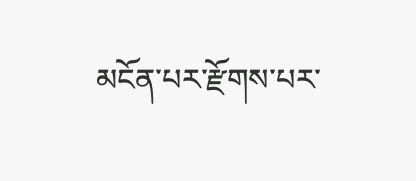མངོན་པར་རྫོགས་པར་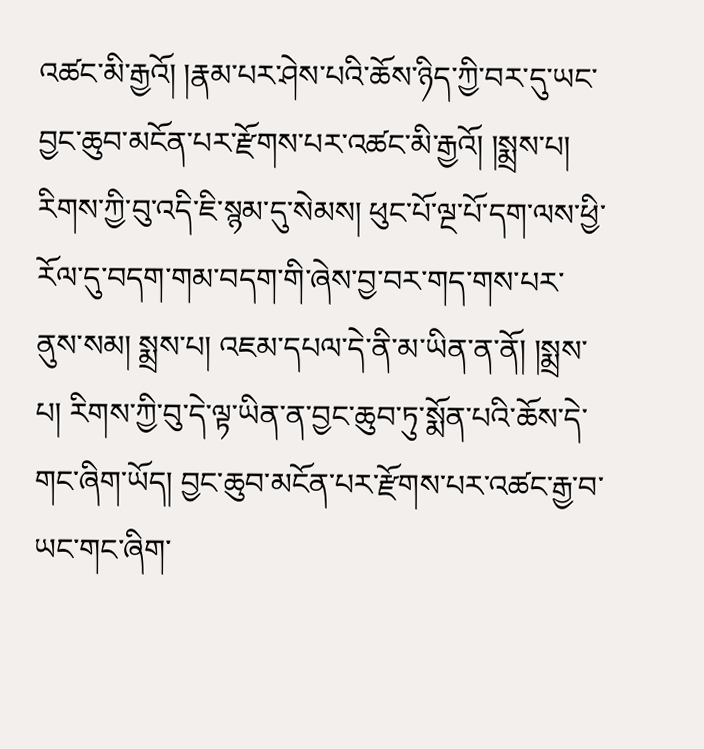འཚང་མི་རྒྱའོ། །རྣམ་པར་ཤེས་པའི་ཆོས་ཉིད་ཀྱི་བར་དུ་ཡང་བྱང་ཆུབ་མངོན་པར་རྫོགས་པར་འཚང་མི་རྒྱའོ། །སྨྲས་པ། རིགས་ཀྱི་བུ་འདི་ཇི་སྙམ་དུ་སེམས། ཕུང་པོ་ལྔ་པོ་དག་ལས་ཕྱི་རོལ་དུ་བདག་གམ་བདག་གི་ཞེས་བྱ་བར་གད་གས་པར་ནུས་སམ། སྨྲས་པ། འཇམ་དཔལ་དེ་ནི་མ་ཡིན་ན་ནོ། །སྨྲས་པ། རིགས་ཀྱི་བུ་དེ་ལྟ་ཡིན་ན་བྱང་ཆུབ་ཏུ་སྨོན་པའི་ཆོས་དེ་གང་ཞིག་ཡོད། བྱང་ཆུབ་མངོན་པར་རྫོགས་པར་འཚང་རྒྱ་བ་ཡང་གང་ཞིག་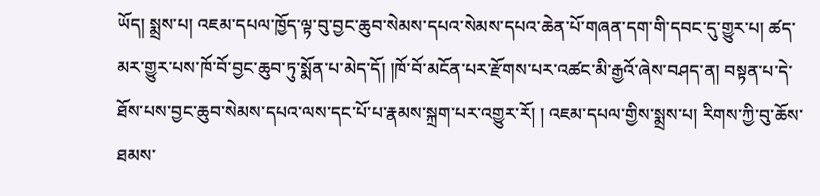ཡོད། སྨྲས་པ། འཇམ་དཔལ་ཁྱོད་ལྟ་བུ་བྱང་ཆུབ་སེམས་དཔའ་སེམས་དཔའ་ཆེན་པོ་གཞན་དག་གི་དབང་དུ་གྱུར་པ། ཚད་མར་གྱུར་པས་ཁོ་བོ་བྱང་ཆུབ་ཏུ་སྨོན་པ་མེད་དོ། །ཁོ་བོ་མངོན་པར་རྫོགས་པར་འཚང་མི་རྒྱའོ་ཞེས་བཤད་ན། བསྟན་པ་དེ་ཐོས་པས་བྱང་ཆུབ་སེམས་དཔའ་ལས་དང་པོ་པ་རྣམས་སྐྲག་པར་འགྱུར་རོ། ། འཇམ་དཔལ་གྱིས་སྨྲས་པ། རིགས་ཀྱི་བུ་ཆོས་ཐམས་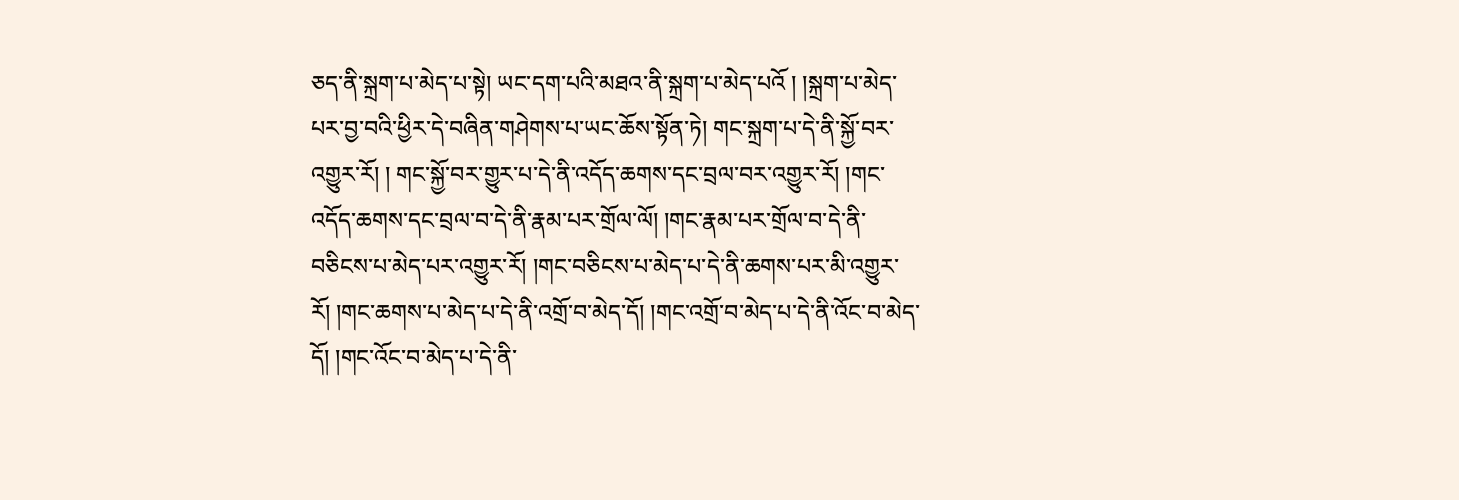ཅད་ནི་སྐྲག་པ་མེད་པ་སྟེ། ཡང་དག་པའི་མཐའ་ནི་སྐྲག་པ་མེད་པའོ ། །སྐྲག་པ་མེད་པར་བྱ་བའི་ཕྱིར་དེ་བཞིན་གཤེགས་པ་ཡང་ཆོས་སྟོན་ཏེ། གང་སྐྲག་པ་དེ་ནི་སྐྱོ་བར་འགྱུར་རོ། ། གང་སྐྱོ་བར་གྱུར་པ་དེ་ནི་འདོད་ཆགས་དང་བྲལ་བར་འགྱུར་རོ། །གང་འདོད་ཆགས་དང་བྲལ་བ་དེ་ནི་རྣམ་པར་གྲོལ་ལོ། །གང་རྣམ་པར་གྲོལ་བ་དེ་ནི་བཅིངས་པ་མེད་པར་འགྱུར་རོ། །གང་བཅིངས་པ་མེད་པ་དེ་ནི་ཆགས་པར་མི་འགྱུར་རོ། །གང་ཆགས་པ་མེད་པ་དེ་ནི་འགྲོ་བ་མེད་དོ། །གང་འགྲོ་བ་མེད་པ་དེ་ནི་འོང་བ་མེད་དོ། །གང་འོང་བ་མེད་པ་དེ་ནི་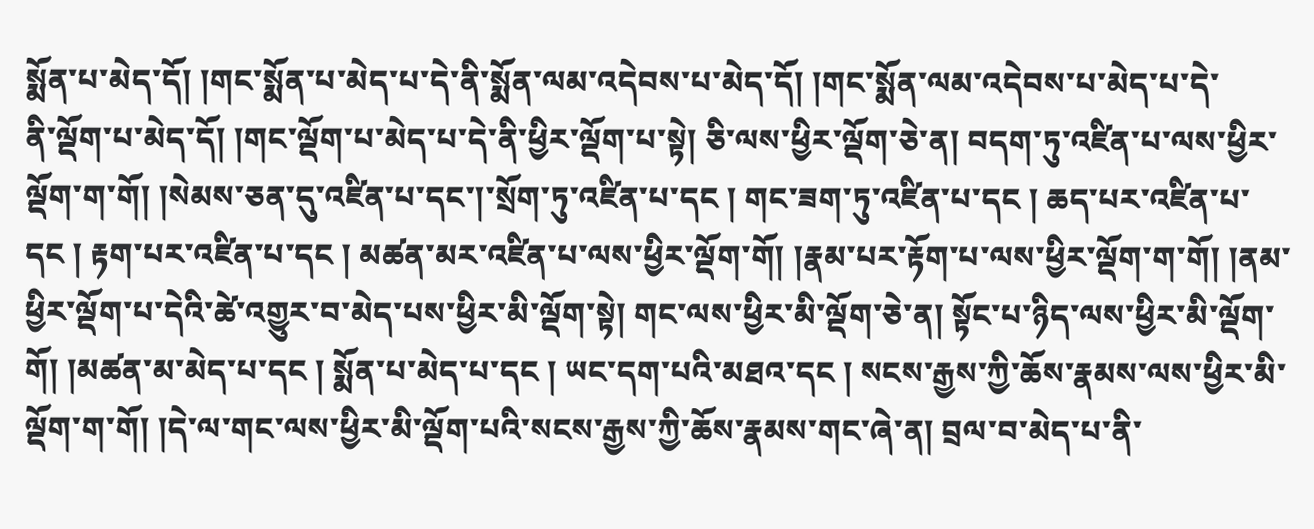སྨོན་པ་མེད་དོ། །གང་སྨོན་པ་མེད་པ་དེ་ནི་སྨོན་ལམ་འདེབས་པ་མེད་དོ། །གང་སྨོན་ལམ་འདེབས་པ་མེད་པ་དེ་
ནི་ལྡོག་པ་མེད་དོ། །གང་ལྡོག་པ་མེད་པ་དེ་ནི་ཕྱིར་ལྡོག་པ་སྟེ། ཅི་ལས་ཕྱིར་ལྡོག་ཅེ་ན། བདག་ཏུ་འཛིན་པ་ལས་ཕྱིར་ལྡོག་ག་གོ། །སེམས་ཅན་དུ་འཛིན་པ་དང་།་སྲོག་ཏུ་འཛིན་པ་དང ། གང་ཟག་ཏུ་འཛིན་པ་དང ། ཆད་པར་འཛིན་པ་དང ། རྟག་པར་འཛིན་པ་དང ། མཚན་མར་འཛིན་པ་ལས་ཕྱིར་ལྡོག་གོ། །རྣམ་པར་རྟོག་པ་ལས་ཕྱིར་ལྡོག་ག་གོ། །ནམ་ཕྱིར་ལྡོག་པ་དེའི་ཚེ་འགྱུར་བ་མེད་པས་ཕྱིར་མི་ལྡོག་སྟེ། གང་ལས་ཕྱིར་མི་ལྡོག་ཅེ་ན། སྟོང་པ་ཉིད་ལས་ཕྱིར་མི་ལྡོག་གོ། །མཚན་མ་མེད་པ་དང ། སྨོན་པ་མེད་པ་དང ། ཡང་དག་པའི་མཐའ་དང ། སངས་རྒྱས་ཀྱི་ཆོས་རྣམས་ལས་ཕྱིར་མི་ལྡོག་ག་གོ། །དེ་ལ་གང་ལས་ཕྱིར་མི་ལྡོག་པའི་སངས་རྒྱས་ཀྱི་ཆོས་རྣམས་གང་ཞེ་ན། བྲལ་བ་མེད་པ་ནི་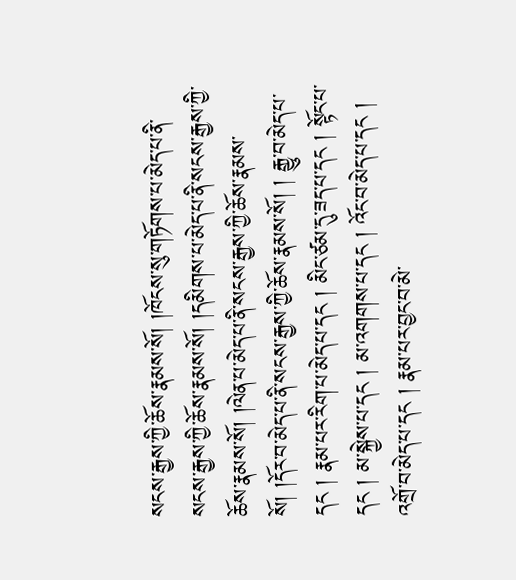སངས་རྒྱས་ཀྱི་ཆོས་རྣམས་སོ། །ཁོངས་སུ་གཏོགས་པ་མེད་པ་ནི་སངས་རྒྱས་ཀྱི་ཆོས་རྣམས་སོ། །དམིགས་པ་མེད་པ་ནི་སངས་རྒྱས་ཀྱི་ཆོས་རྣམས་སོ། །ལེན་པ་མེད་པ་ནི་སངས་རྒྱས་ཀྱི་ཆོས་རྣམས་སོ། །དོར་བ་མེད་པ་ནི་སངས་རྒྱས་ཀྱི་ཆོས་རྣམས་སོ། ། རྒྱུ་བ་མེད་པ་དང ། རྣམ་པར་རིག་པ་མེད་པ་དང ། མིང་ཙམ་དུ་ཟད་པ་དང ། སྟོང་པ་དང ། མ་སྐྱེས་པ་དང ། མ་འགགས་པ་དང ། འོང་བ་མེད་པ་དང ། འགྲོ་བ་མེད་པ་དང ། རྣམ་པར་བྱང་བ་མེ་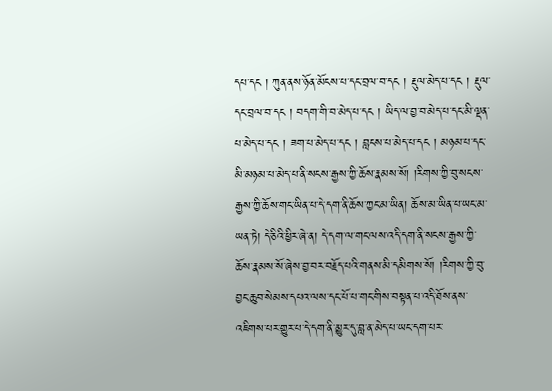དཔ་དང ། ཀུན་ནས་ཉོན་མོངས་པ་དང་བྲལ་བ་དང ། རྡུལ་མེད་པ་དང ། རྡུལ་དང་བྲལ་བ་དང ། བདག་གི་བ་མེད་པ་དང ། ཡིད་ལ་བྱ་བ་མེད་པ་དང་མི་ལྡན་པ་མེད་པ་དང ། ཟག་པ་མེད་པ་དང ། བླངས་པ་མེད་པ་དང ། མཉམ་པ་དང་མི་མཉམ་པ་མེད་པ་ནི་སངས་རྒྱས་ཀྱི་ཆོས་རྣམས་སོ། །རིགས་ཀྱི་བུ་སངས་རྒྱས་ཀྱི་ཆོས་གང་ཡིན་པ་དེ་དག་ནི་ཆོས་ཀྱང་མ་ཡིན། ཆོས་མ་ཡིན་པ་ཡང་མ་ཡན་ཏེ། དེ་ཅིའི་ཕྱིར་ཞེ་ན། དེ་དག་ལ་གང་ལས་འདི་དག་ནི་སངས་རྒྱས་ཀྱི་
ཆོས་རྣམས་སོ་ཞེས་བྱ་བར་བརྗོད་པའི་གནས་མི་དམིགས་སོ། །རིགས་ཀྱི་བུ་བྱང་ཆུབ་སེམས་དཔའ་ལས་དང་པོ་པ་གང་གིས་བསྟན་པ་འདི་ཐོས་ནས་འཇིགས་པར་གྱུར་པ་དེ་དག་ནི་མྱུར་དུ་བླ་ན་མེད་པ་ཡང་དག་པར་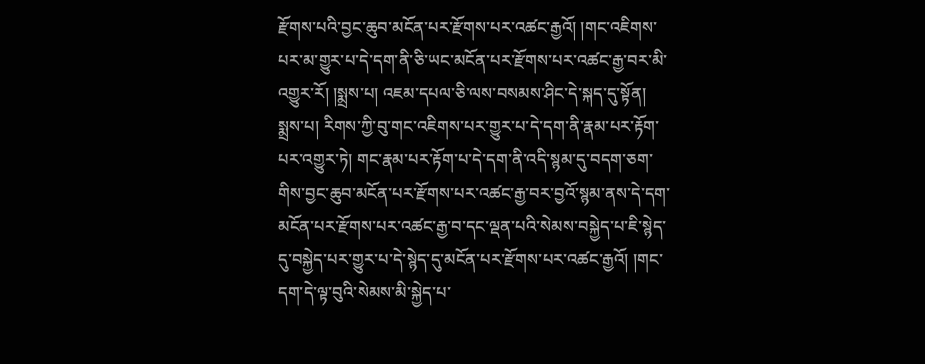རྫོགས་པའི་བྱང་ཆུབ་མངོན་པར་རྫོགས་པར་འཚང་རྒྱའོ། །གང་འཇིགས་པར་མ་གྱུར་པ་དེ་དག་ནི་ཅི་ཡང་མངོན་པར་རྫོགས་པར་འཚང་རྒྱ་བར་མི་འགྱུར་རོ། །སྨྲས་པ། འཇམ་དཔལ་ཅི་ལས་བསམས་ཤིང་དེ་སྐད་དུ་སྟོན། སྨྲས་པ། རིགས་ཀྱི་བུ་གང་འཇིགས་པར་གྱུར་པ་དེ་དག་ནི་རྣམ་པར་རྟོག་པར་འགྱུར་ཏེ། གང་རྣམ་པར་རྟོག་པ་དེ་དག་ནི་འདི་སྙམ་དུ་བདག་ཅག་གིས་བྱང་ཆུབ་མངོན་པར་རྫོགས་པར་འཚང་རྒྱ་བར་བྱའོ་སྙམ་ནས་དེ་དག་མངོན་པར་རྫོགས་པར་འཚང་རྒྱ་བ་དང་ལྡན་པའི་སེམས་བསྐྱེད་པ་ཇི་སྙེད་དུ་བསྐྱེད་པར་གྱུར་པ་དེ་སྙེད་དུ་མངོན་པར་རྫོགས་པར་འཚང་རྒྱའོ། །གང་དག་དེ་ལྟ་བུའི་སེམས་མི་སྐྱེད་པ་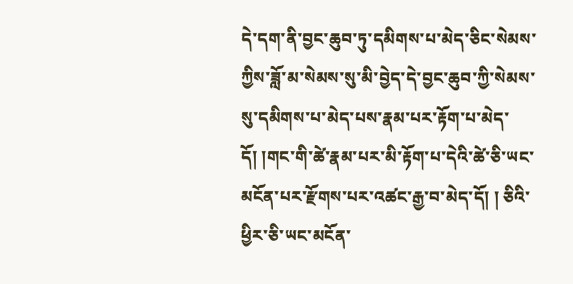དེ་དག་ནི་བྱང་ཆུབ་ཏུ་དམིགས་པ་མེད་ཅིང་སེམས་ཀྱིས་ཟློ་མ་སེམས་སུ་མི་བྱེད་དེ་བྱང་ཆུབ་ཀྱི་སེམས་སུ་དམིགས་པ་མེད་པས་རྣམ་པར་རྟོག་པ་མེད་དོ། །གང་གི་ཚེ་རྣམ་པར་མི་རྟོག་པ་དེའི་ཚེ་ཅི་ཡང་མངོན་པར་རྫོགས་པར་འཚང་རྒྱ་བ་མེད་དོ། ། ཅིའི་ཕྱིར་ཅི་ཡང་མངོན་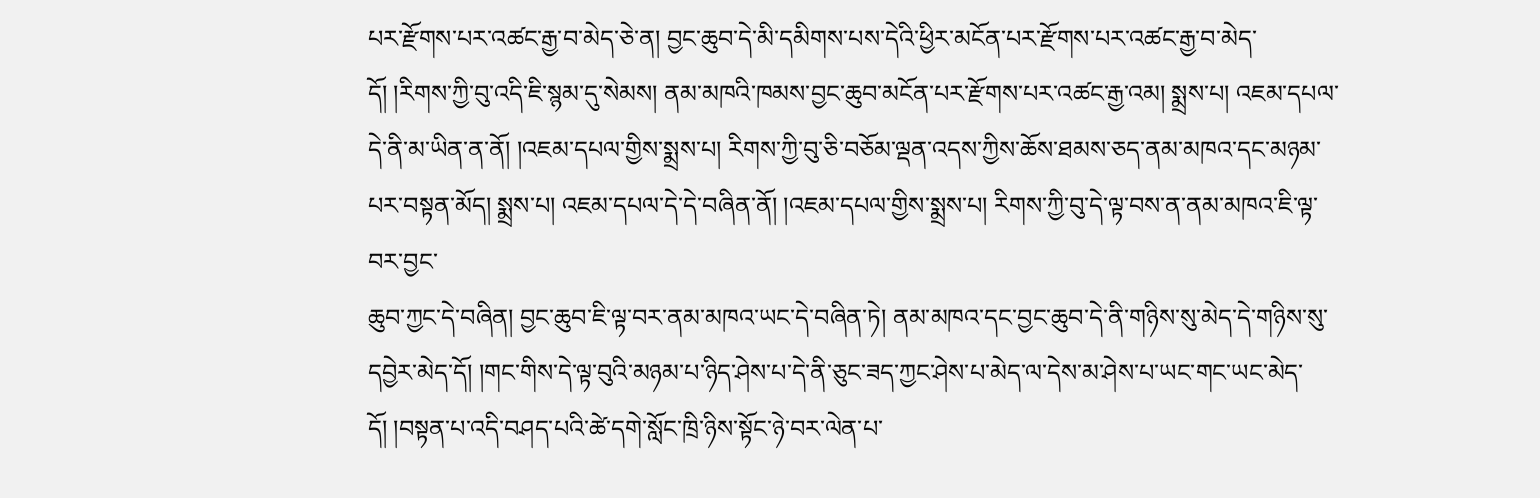པར་རྫོགས་པར་འཚང་རྒྱ་བ་མེད་ཅེ་ན། བྱང་ཆུབ་དེ་མི་དམིགས་པས་དེའི་ཕྱིར་མངོན་པར་རྫོགས་པར་འཚང་རྒྱ་བ་མེད་དོ། །རིགས་ཀྱི་བུ་འདི་ཇི་སྙམ་དུ་སེམས། ནམ་མཁའི་ཁམས་བྱང་ཆུབ་མངོན་པར་རྫོགས་པར་འཚང་རྒྱ་འམ། སྨྲས་པ། འཇམ་དཔལ་དེ་ནི་མ་ཡིན་ན་ནོ། །འཇམ་དཔལ་གྱིས་སྨྲས་པ། རིགས་ཀྱི་བུ་ཅི་བཅོམ་ལྡན་འདས་ཀྱིས་ཆོས་ཐམས་ཅད་ནམ་མཁའ་དང་མཉམ་པར་བསྟན་མོད། སྨྲས་པ། འཇམ་དཔལ་དེ་དེ་བཞིན་ནོ། །འཇམ་དཔལ་གྱིས་སྨྲས་པ། རིགས་ཀྱི་བུ་དེ་ལྟ་བས་ན་ནམ་མཁའ་ཇི་ལྟ་བར་བྱང་
ཆུབ་ཀྱང་དེ་བཞིན། བྱང་ཆུབ་ཇི་ལྟ་བར་ནམ་མཁའ་ཡང་དེ་བཞིན་ཏེ། ནམ་མཁའ་དང་བྱང་ཆུབ་དེ་ནི་གཉིས་སུ་མེད་དེ་གཉིས་སུ་དབྱེར་མེད་དོ། །གང་གིས་དེ་ལྟ་བུའི་མཉམ་པ་ཉིད་ཤེས་པ་དེ་ནི་ཅུང་ཟད་ཀྱང་ཤེས་པ་མེད་ལ་དེས་མ་ཤེས་པ་ཡང་གང་ཡང་མེད་དོ། །བསྟན་པ་འདི་བཤད་པའི་ཚེ་དགེ་སློང་ཁྲི་ཉིས་སྟོང་ཉེ་བར་ལེན་པ་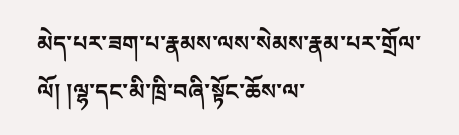མེད་པར་ཟག་པ་རྣམས་ལས་སེམས་རྣམ་པར་གྲོལ་ལོ། །ལྷ་དང་མི་ཁྲི་བཞི་སྟོང་ཆོས་ལ་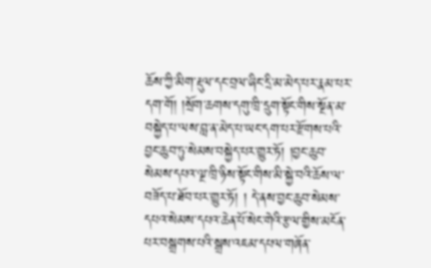ཆོས་ཀྱི་མིག་རྡུལ་དང་བྲལ་ཞིང་དྲི་མ་མེད་པར་རྣམ་པར་དག་གོ། །སྲོག་ཆགས་དགུ་ཁྲི་དྲུག་སྟོང་གིས་སྔོན་མ་བསྐྱེད་པ་ལས་བླ་ན་མེད་པ་ཡང་དག་པར་རྫོགས་པའི་བྱང་ཆུབ་ཏུ་སེམས་བསྐྱེད་པར་གྱུར་ཏོ། །བྱང་ཆུབ་སེམས་དཔའ་ལྔ་ཁྲི་ཉིས་སྟོང་གིས་མི་སྐྱེ་བའི་ཆོས་ལ་བཟོད་པ་ཐོབ་པར་གྱུར་ཏོ། ། དེ་ནས་བྱང་ཆུབ་སེམས་དཔའ་སེམས་དཔའ་ཆེན་པོ་སེང་གེའི་རྩལ་གྱིས་མངོན་པར་བསྒྲགས་པའི་སྒྲས་འཇམ་དཔལ་གཞོན་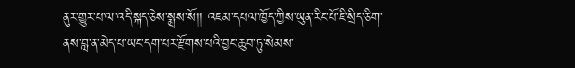ནུར་གྱུར་པ་ལ་འདི་སྐད་ཅེས་སྨྲས་སོ།། འཇམ་དཔལ་ཁྱོད་ཀྱིས་ཡུན་རིང་པོ་ཇི་སྲིད་ཅིག་ནས་བླ་ན་མེད་པ་ཡང་དག་པར་རྫོགས་པའི་བྱང་ཆུབ་ཏུ་སེམས་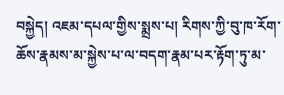བསྐྱེད། འཇམ་དཔལ་གྱིས་སྨྲས་པ། རིགས་ཀྱི་བུ་ཁ་རོག་ཆོས་རྣམས་མ་སྐྱེས་པ་ལ་བདག་རྣམ་པར་རྟོག་ཏུ་མ་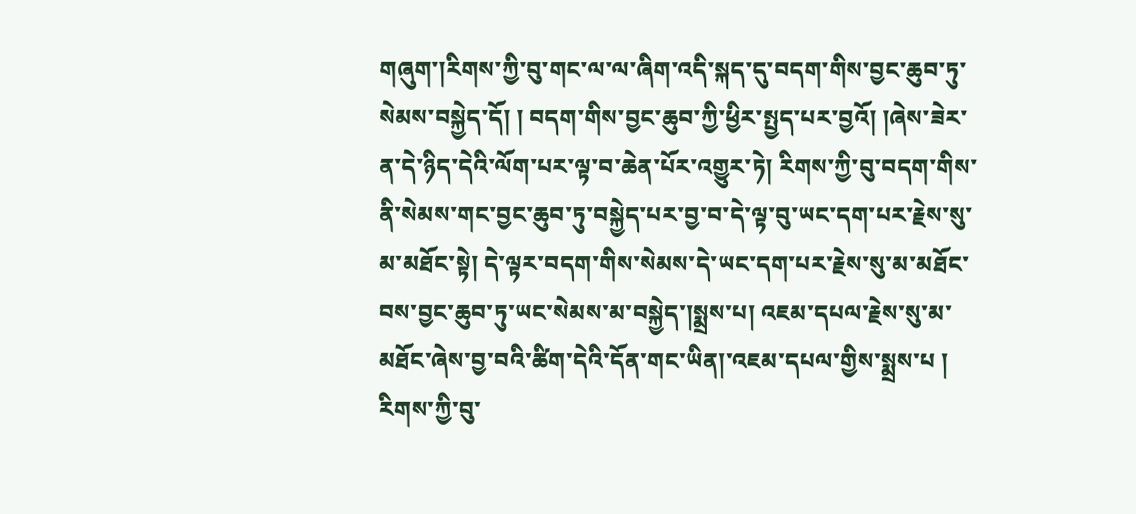གཞུག་།རིགས་ཀྱི་བུ་གང་ལ་ལ་ཞིག་འདི་སྐད་དུ་བདག་གིས་བྱང་ཆུབ་ཏུ་སེམས་བསྐྱེད་དོ། ། བདག་གིས་བྱང་ཆུབ་ཀྱི་ཕྱིར་སྤྱད་པར་བྱའོ། །ཞེས་ཟེར་ན་དེ་ཉིད་དེའི་ལོག་པར་ལྟ་བ་ཆེན་པོར་འགྱུར་ཏེ། རིགས་ཀྱི་བུ་བདག་གིས་ནི་སེམས་གང་བྱང་ཆུབ་ཏུ་བསྐྱེད་པར་བྱ་བ་དེ་ལྟ་བུ་ཡང་དག་པར་རྗེས་སུ་མ་མཐོང་སྟེ། དེ་ལྟར་བདག་གིས་སེམས་དེ་ཡང་དག་པར་རྗེས་སུ་མ་མཐོང་བས་བྱང་ཆུབ་ཏུ་ཡང་སེམས་མ་བསྐྱེད་།སྨྲས་པ། འཇམ་དཔལ་རྗེས་སུ་མ་མཐོང་ཞེས་བྱ་བའི་ཚིག་དེའི་དོན་གང་ཡིན།་འཇམ་དཔལ་གྱིས་སྨྲས་པ ། རིགས་ཀྱི་བུ་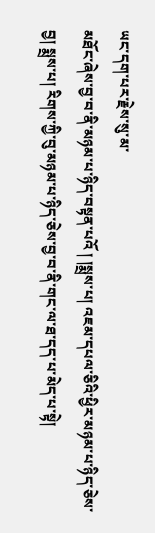ཡང་དག་པར་རྗེས་སུ་མ་
མཐོང་ཞེས་བྱ་བ་ནི་མཉམ་པ་ཉིད་བསྟན་པའོ ། །སྨྲས་པ། འཇམ་དཔལ་ཅིའི་ཕྱིར་མཉམ་པ་ཉིད་ཅེས་བྱ། སྨྲས་པ། རིགས་ཀྱི་བུ་མཉམ་པ་ཉིད་ཅེས་བྱ་བ་ནི་གང་ལ་ཐ་དད་པ་མེད་པ་སྟེ།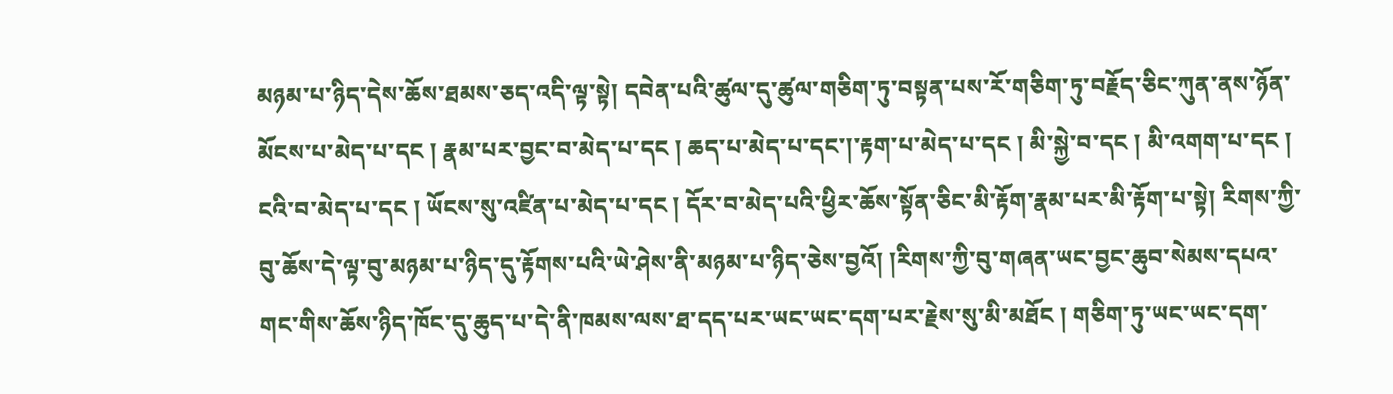མཉམ་པ་ཉིད་དེས་ཆོས་ཐམས་ཅད་འདི་ལྟ་སྟེ། དབེན་པའི་ཚུལ་དུ་ཚུལ་གཅིག་ཏུ་བསྟན་པས་རོ་གཅིག་ཏུ་བརྗོད་ཅིང་ཀུན་ནས་ཉོན་མོངས་པ་མེད་པ་དང ། རྣམ་པར་བྱང་བ་མེད་པ་དང ། ཆད་པ་མེད་པ་དང་།་རྟག་པ་མེད་པ་དང ། མི་སྐྱེ་བ་དང ། མི་འགག་པ་དང ། ངའི་བ་མེད་པ་དང ། ཡོངས་སུ་འཛིན་པ་མེད་པ་དང ། དོར་བ་མེད་པའི་ཕྱིར་ཆོས་སྟོན་ཅིང་མི་རྟོག་རྣམ་པར་མི་རྟོག་པ་སྟེ། རིགས་ཀྱི་བུ་ཆོས་དེ་ལྟ་བུ་མཉམ་པ་ཉིད་དུ་རྟོགས་པའི་ཡེ་ཤེས་ནི་མཉམ་པ་ཉིད་ཅེས་བྱའོ། །རིགས་ཀྱི་བུ་གཞན་ཡང་བྱང་ཆུབ་སེམས་དཔའ་གང་གིས་ཆོས་ཉིད་ཁོང་དུ་ཆུད་པ་དེ་ནི་ཁམས་ལས་ཐ་དད་པར་ཡང་ཡང་དག་པར་རྗེས་སུ་མི་མཐོང ། གཅིག་ཏུ་ཡང་ཡང་དག་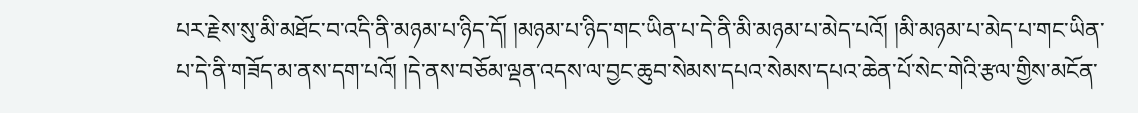པར་རྗེས་སུ་མི་མཐོང་བ་འདི་ནི་མཉམ་པ་ཉིད་དོ། །མཉམ་པ་ཉིད་གང་ཡིན་པ་དེ་ནི་མི་མཉམ་པ་མེད་པའོ། །མི་མཉམ་པ་མེད་པ་གང་ཡིན་པ་དེ་ནི་གཟོད་མ་ནས་དག་པའོ། །དེ་ནས་བཅོམ་ལྡན་འདས་ལ་བྱང་ཆུབ་སེམས་དཔའ་སེམས་དཔའ་ཆེན་པོ་སེང་གེའི་རྩལ་གྱིས་མངོན་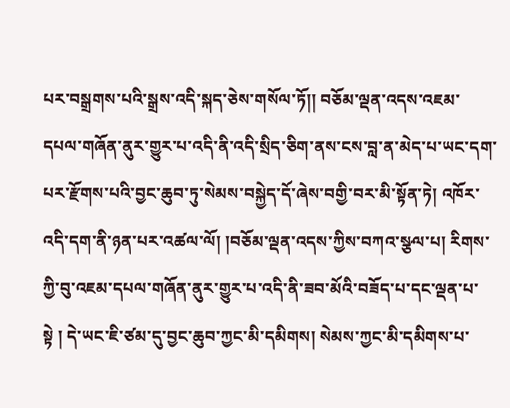པར་བསྒྲགས་པའི་སྒྲས་འདི་སྐད་ཅེས་གསོལ་ཏོ།། བཅོམ་ལྡན་འདས་འཇམ་དཔལ་གཞོན་ནུར་གྱུར་པ་འདི་ནི་འདི་སྲིད་ཅིག་ནས་ངས་བླ་ན་མེད་པ་ཡང་དག་པར་རྫོགས་པའི་བྱང་ཆུབ་ཏུ་སེམས་བསྐྱེད་དོ་ཞེས་བགྱི་བར་མི་སྟོན་ཏེ། འཁོར་འདི་དག་ནི་ཉན་པར་འཚལ་ལོ། །བཅོམ་ལྡན་འདས་ཀྱིས་བཀའ་སྩལ་པ། རིགས་ཀྱི་བུ་འཇམ་དཔལ་གཞོན་ནུར་གྱུར་པ་འདི་ནི་ཟབ་མོའི་བཟོད་པ་དང་ལྡན་པ་སྟེ ། དེ་ཡང་ཇི་ཙམ་དུ་བྱང་ཆུབ་ཀྱང་མི་དམིགས། སེམས་ཀྱང་མི་དམིགས་པ་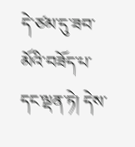དེ་ཙམ་དུ་ཟབ་མོའི་བཟོད་པ་དང་ལྡན་ཏེ། དེས་